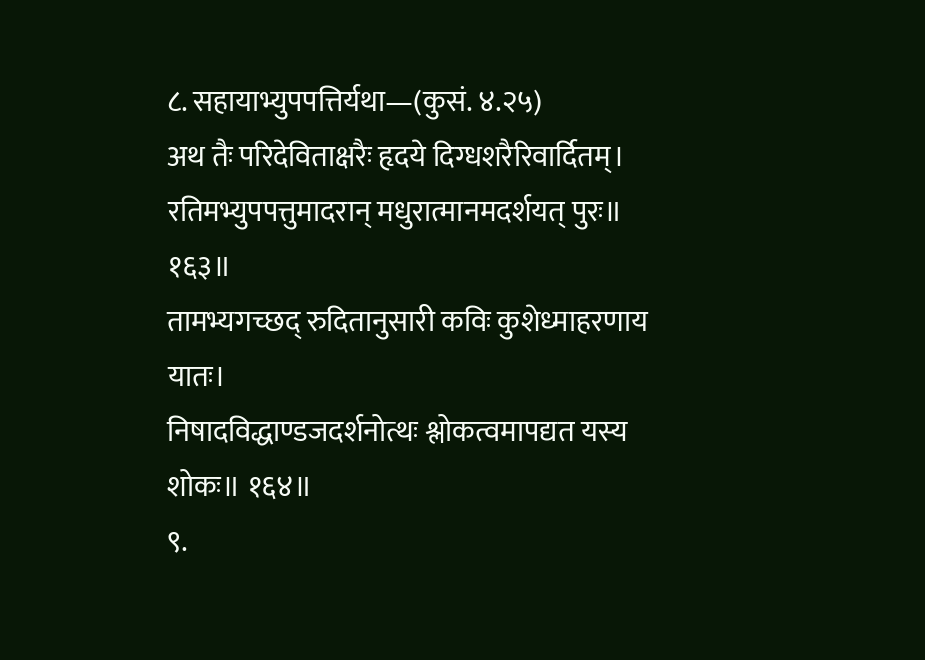८. सहायाभ्युपपत्तिर्यथा—(कुसं. ४.२५)
अथ तैः परिदेविताक्षरैः हृदये दिग्धशरैरिवार्दितम्।
रतिमभ्युपपत्तुमादरान् मधुरात्मानमदर्शयत् पुरः॥ १६३॥
तामभ्यगच्छद् रुदितानुसारी कविः कुशेध्माहरणाय यातः।
निषादविद्धाण्डजदर्शनोत्थः श्लोकत्वमापद्यत यस्य शोकः॥ १६४॥
९.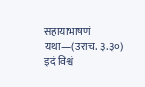सहायाभाषणं यथा—(उराच. ३.३०)
इदं विश्वं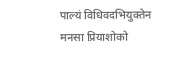पाल्यं विधिवदभियुक्तेन मनसा प्रियाशोको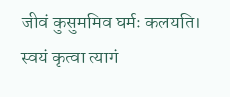जीवं कुसुममिव घर्मः कलयति।
स्वयं कृत्वा त्यागं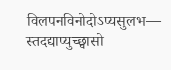विलपनविनोदोऽप्यसुलभ— स्तदद्याप्युच्छ्वासो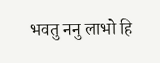भवतु ननु लाभो हि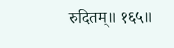रुदितम्॥ १६५॥